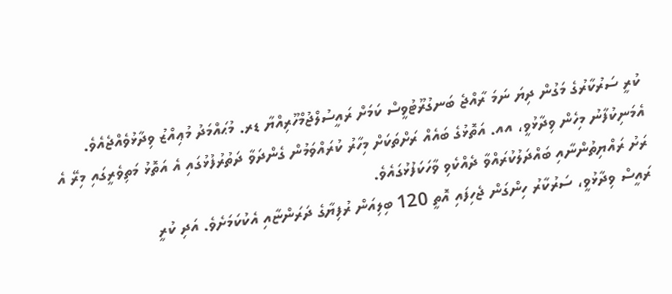ކުރީ ސަރުކާރުގެ މަގުން ދިޔަ ނަމަ ރާއްޖެ ބަނގުރޫޓުވީސް ކަމަށް ރައީސުލްޖުމްހޫރިއްޔާ ޑރ. މުޙައްމަދު މުޢިއްޒު ވިދާޅުވެއްޖެއެވެ.
އެމަނިކުފާނު މިހެން ވިދާޅުވީ، އއ. އަތޮޅުގެ ބައެއް ރަށްތަކަށް މިހާރު ކުރައްވަމުން ގެންދަވާ ދަތުރުފުޅުގައި އެ އަތޮޅު މަތިވެރީގައި މިރޭ އެ ރަށު ރައްޔިތުންނާއި ބައްދަލުކުރައްވާ ދެއްކެވި ވާހަކަފުޅުގައެވެ.
ރައީސް ވިދާޅުވީ، ސަރުކާރު ހިންގަން ޖެހިފައި އޮތީ 120 ބިލިއަން ރުފިޔާގެ ދަރަންޏާއި އެކުކަމަށެވެ. އަދި ކުރީ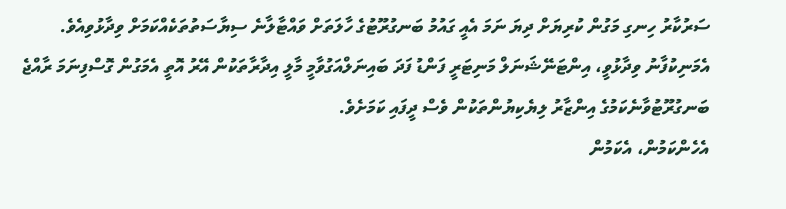ސަރުކާރު ހިނގި މަގުން ކުރިޔަށް ދިޔަ ނަމަ އެއީ ގައުމު ބަނގުރޫޓުގެ ހާލަތަށް ވައްޓާލާނެ ސިޔާސަތުތަކެއްކަމަށް ވިދާޅުވިއެވެ.
އެމަނިކުފާނު ވިދާޅުވީ، އިންޓަނޭޝަނަލް މަނިޓަރީ ފަންޑު ފަދަ ބައިނަލްއަގުވާމީ މާލީ އިދާރާތަކުން އޭރު އޮތީ އެމަގުން ގޮސްފިނަމަ ރާއްޖެ ބަނގުރޫޓުވާނެކަމުގެ އިންޒާރު ލިޔެކިޔުންތަކުން ވެސް ދީފައި ކަމަށެވެ.
އެހެންކަމުން، އެކަމުން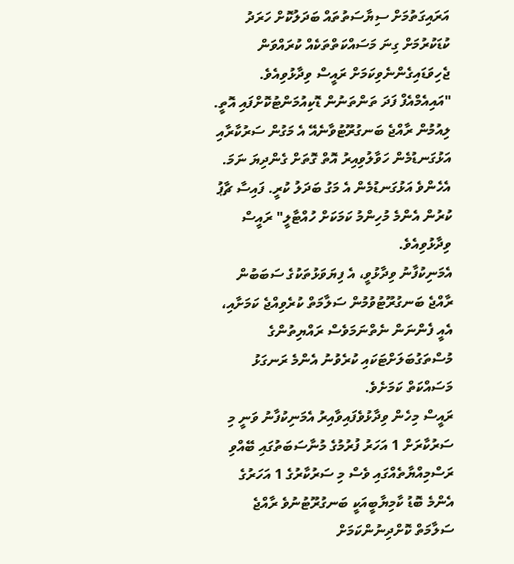އަރައިގަތުމަށް ސިޔާސަތުތައް ބަދަލުކޮށް ހަރަދު ކުޑަކުރުމަށް ގިނަ މަސައްކަތްތަކެއް ކުރައްވަން ޖެހިވަޑައިގެންނެވިކަމަށް ރައީސް ވިދާޅުވިއެވެ.
"އައިއެމްއެފް ފަދަ ތަންތަނުން ޑޮކިއުމަންޓުކޮށްފައި އޮތީ. ލިއުމުން ރާއްޖެ ބަނގުރޫޓުވާނެއޭ އެ މަގުން ސަރުކާރާއި އަޅުގަނޑުމެން ހަވާލުވިއިރު އޮތް ގޮތަށް ގެންދިޔަ ނަމަ. އެހެންވެ އަޅުގަނޑުމެން އެ މަގު ބަދަލު ކުރީ. ފައިސާ ޗާޕު ކުރުން އެންމެ މުހިންމު ކަމަކަށް ހުއްޓާލީ" ރައީސް ވިދާޅުވިއެވެ.
އެމަނިކުފާނު ވިދާޅުވީ، އެ ފިޔަވަޅުތަކުގެ ސަބަބުން ރާއްޖެ ބަނގުރޫޓުވުމުން ސަލާމަތް ކުރެވިއްޖެ ކަމަށާއި، އެއީ ފެންނަން ނެތްނަމަވެސް ރައްޔިތުންގެ މުސްތަގުބަލަށްޓަކައި ކުރެވުނު އެންމެ ރަނގަޅު މަސައްކަތް ކަމަށެވެ.
ރައީސް މިހެން ވިދާޅުވެފައިވާއިރު އެމަނިކުފާނު ވަނީ މި ސަރުކާރަށް 1 އަހަރު ފުރުމުގެ މުނާސަބަތުގައި ބޭއްވި ރަސްމިއްޔާތެއްގައި ވެސް މި ސަރުކާރުގެ 1 އަހަރުގެ އެންމެ ބޮޑު ކާމިޔާބީއަކީ ބަނގުރޫޓުނުވެ ރާއްޖެ ސަލާމަތް ކޮށްދިނުންކަމަށް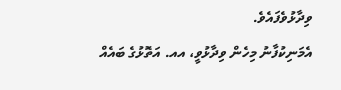ވިދާޅުވެފައެވެ.
އެމަނިކުފާނު މިހެން ވިދާޅުވީ، އއ. އަތޮޅުގެ ބައެއް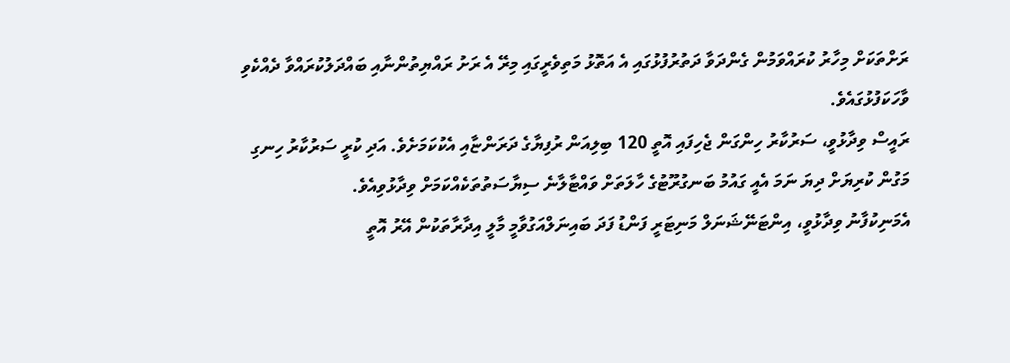ރަށްތަކަށް މިހާރު ކުރައްވަމުން ގެންދަވާ ދަތުރުފުޅުގައި އެ އަތޮޅު މަތިވެރީގައި މިރޭ އެ ރަށު ރައްޔިތުންނާއި ބައްދަލުކުރައްވާ ދެއްކެވި ވާހަކަފުޅުގައެވެ.
ރައީސް ވިދާޅުވީ، ސަރުކާރު ހިންގަން ޖެހިފައި އޮތީ 120 ބިލިއަން ރުފިޔާގެ ދަރަންޏާއި އެކުކަމަށެވެ. އަދި ކުރީ ސަރުކާރު ހިނގި މަގުން ކުރިޔަށް ދިޔަ ނަމަ އެއީ ގައުމު ބަނގުރޫޓުގެ ހާލަތަށް ވައްޓާލާނެ ސިޔާސަތުތަކެއްކަމަށް ވިދާޅުވިއެވެ.
އެމަނިކުފާނު ވިދާޅުވީ، އިންޓަނޭޝަނަލް މަނިޓަރީ ފަންޑު ފަދަ ބައިނަލްއަގުވާމީ މާލީ އިދާރާތަކުން އޭރު އޮތީ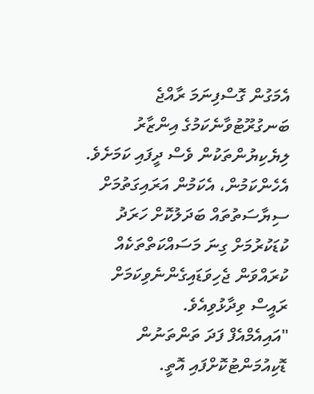އެމަގުން ގޮސްފިނަމަ ރާއްޖެ ބަނގުރޫޓުވާނެކަމުގެ އިންޒާރު ލިޔެކިޔުންތަކުން ވެސް ދީފައި ކަމަށެވެ.
އެހެންކަމުން، އެކަމުން އަރައިގަތުމަށް ސިޔާސަތުތައް ބަދަލުކޮށް ހަރަދު ކުޑަކުރުމަށް ގިނަ މަސައްކަތްތަކެއް ކުރައްވަން ޖެހިވަޑައިގެންނެވިކަމަށް ރައީސް ވިދާޅުވިއެވެ.
"އައިއެމްއެފް ފަދަ ތަންތަނުން ޑޮކިއުމަންޓުކޮށްފައި އޮތީ.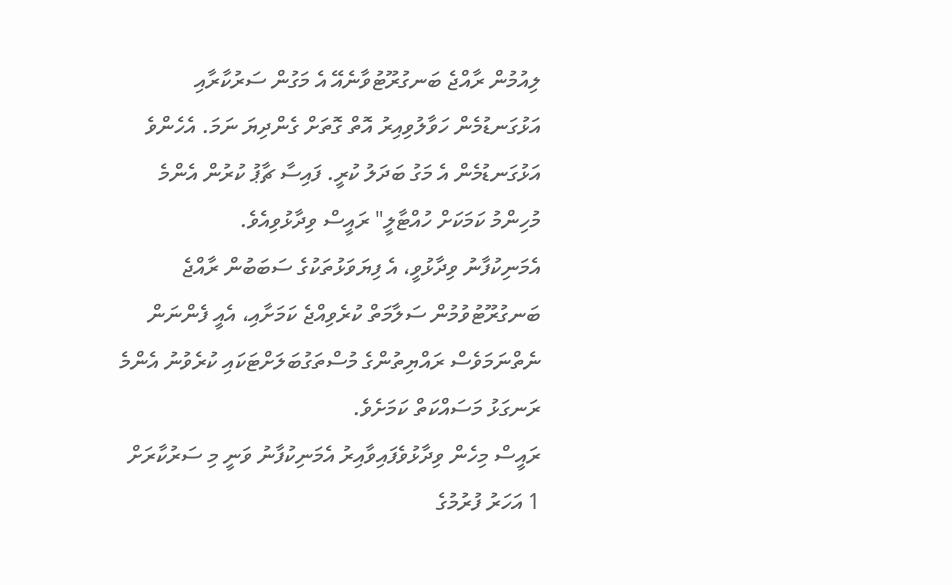ލިއުމުން ރާއްޖެ ބަނގުރޫޓުވާނެއޭ އެ މަގުން ސަރުކާރާއި އަޅުގަނޑުމެން ހަވާލުވިއިރު އޮތް ގޮތަށް ގެންދިޔަ ނަމަ. އެހެންވެ އަޅުގަނޑުމެން އެ މަގު ބަދަލު ކުރީ. ފައިސާ ޗާޕު ކުރުން އެންމެ މުހިންމު ކަމަކަށް ހުއްޓާލީ" ރައީސް ވިދާޅުވިއެވެ.
އެމަނިކުފާނު ވިދާޅުވީ، އެ ފިޔަވަޅުތަކުގެ ސަބަބުން ރާއްޖެ ބަނގުރޫޓުވުމުން ސަލާމަތް ކުރެވިއްޖެ ކަމަށާއި، އެއީ ފެންނަން ނެތްނަމަވެސް ރައްޔިތުންގެ މުސްތަގުބަލަށްޓަކައި ކުރެވުނު އެންމެ ރަނގަޅު މަސައްކަތް ކަމަށެވެ.
ރައީސް މިހެން ވިދާޅުވެފައިވާއިރު އެމަނިކުފާނު ވަނީ މި ސަރުކާރަށް 1 އަހަރު ފުރުމުގެ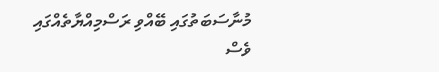މުނާސަބަތުގައި ބޭއްވި ރަސްމިއްޔާތެއްގައި ވެސް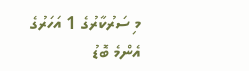މި ސަރުކާރުގެ 1 އަހަރުގެ އެންމެ ބޮޑު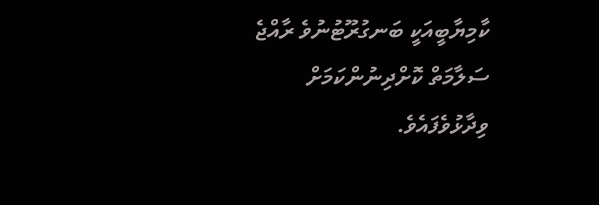ކާމިޔާބީއަކީ ބަނގުރޫޓުނުވެ ރާއްޖެ ސަލާމަތް ކޮށްދިނުންކަމަށް ވިދާޅުވެފައެވެ.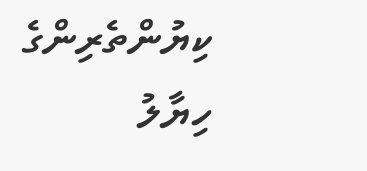ކިޔުންތެރިންގެ ހިޔާލު